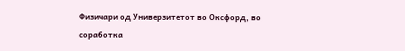Физичари од Универзитетот во Оксфорд, во соработка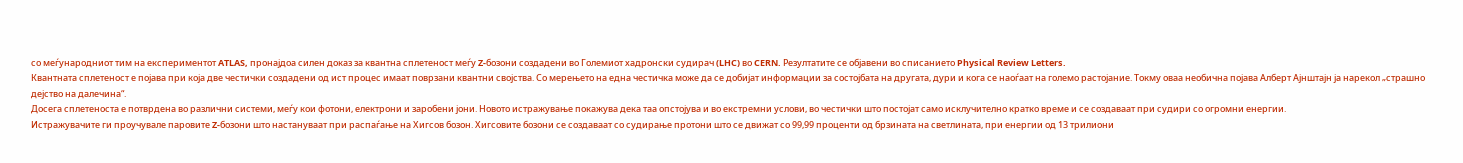со меѓународниот тим на експериментот ATLAS, пронајдоа силен доказ за квантна сплетеност меѓу Z-бозони создадени во Големиот хадронски судирач (LHC) во CERN. Резултатите се објавени во списанието Physical Review Letters.
Квантната сплетеност е појава при која две честички создадени од ист процес имаат поврзани квантни својства. Со мерењето на една честичка може да се добијат информации за состојбата на другата, дури и кога се наоѓаат на големо растојание. Токму оваа необична појава Алберт Ајнштајн ја нарекол „страшно дејство на далечина“.
Досега сплетеноста е потврдена во различни системи, меѓу кои фотони, електрони и заробени јони. Новото истражување покажува дека таа опстојува и во екстремни услови, во честички што постојат само исклучително кратко време и се создаваат при судири со огромни енергии.
Истражувачите ги проучувале паровите Z-бозони што настануваат при распаѓање на Хигсов бозон. Хигсовите бозони се создаваат со судирање протони што се движат со 99,99 проценти од брзината на светлината, при енергии од 13 трилиони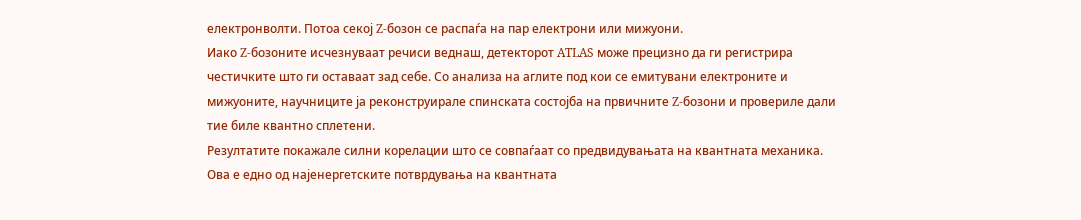електронволти. Потоа секој Z-бозон се распаѓа на пар електрони или мижуони.
Иако Z-бозоните исчезнуваат речиси веднаш, детекторот ATLAS може прецизно да ги регистрира честичките што ги оставаат зад себе. Со анализа на аглите под кои се емитувани електроните и мижуоните, научниците ја реконструирале спинската состојба на првичните Z-бозони и провериле дали тие биле квантно сплетени.
Резултатите покажале силни корелации што се совпаѓаат со предвидувањата на квантната механика. Ова е едно од најенергетските потврдувања на квантната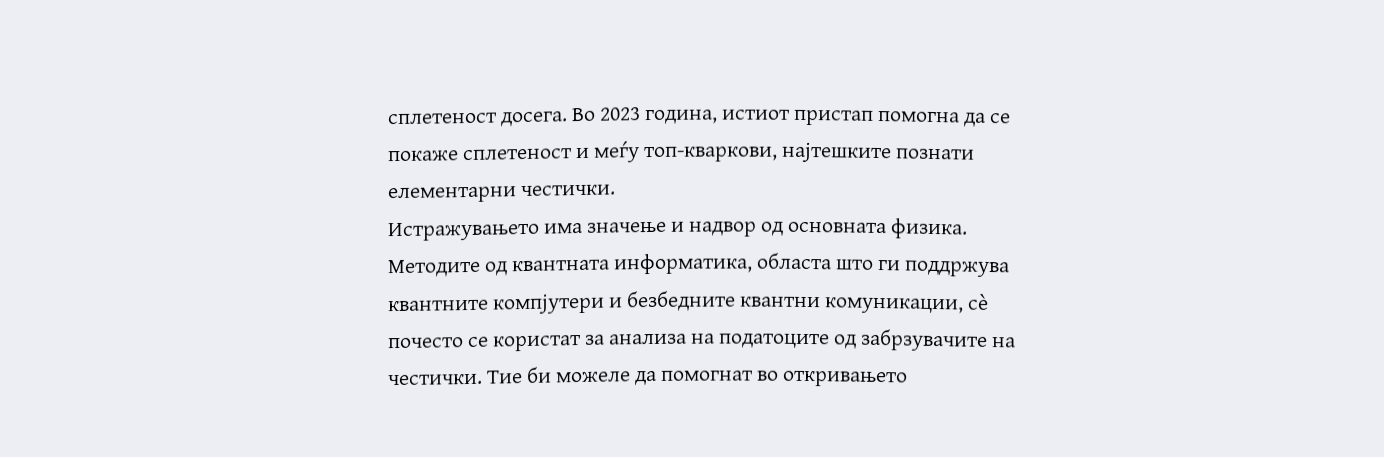сплетеност досега. Во 2023 година, истиот пристап помогна да се покаже сплетеност и меѓу топ-кваркови, најтешките познати елементарни честички.
Истражувањето има значење и надвор од основната физика. Методите од квантната информатика, областа што ги поддржува квантните компјутери и безбедните квантни комуникации, сè почесто се користат за анализа на податоците од забрзувачите на честички. Тие би можеле да помогнат во откривањето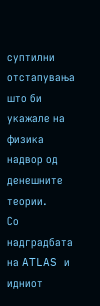суптилни отстапувања што би укажале на физика надвор од денешните теории.
Со надградбата на ATLAS и идниот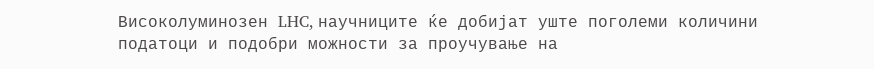Високолуминозен LHC, научниците ќе добијат уште поголеми количини податоци и подобри можности за проучување на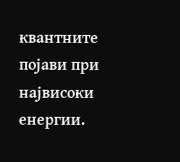квантните појави при највисоки енергии.